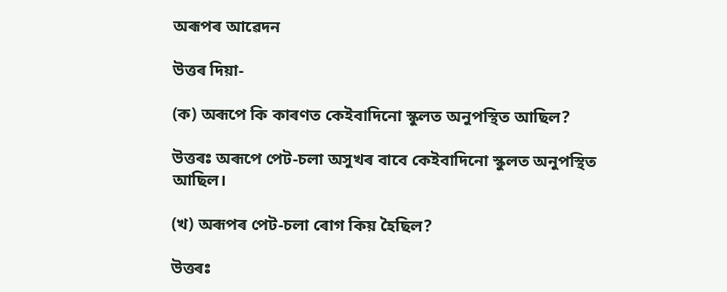অৰূপৰ আৱেদন

উত্তৰ দিয়া-

(ক) অৰূপে কি কাৰণত কেইবাদিনো স্কুলত অনুপস্থিত আছিল?

উত্তৰঃ অৰূপে পেট-চলা অসুখৰ বাবে কেইবাদিনো স্কুলত অনুপস্থিত আছিল।

(খ) অৰূপৰ পেট-চলা ৰোগ কিয় হৈছিল?

উত্তৰঃ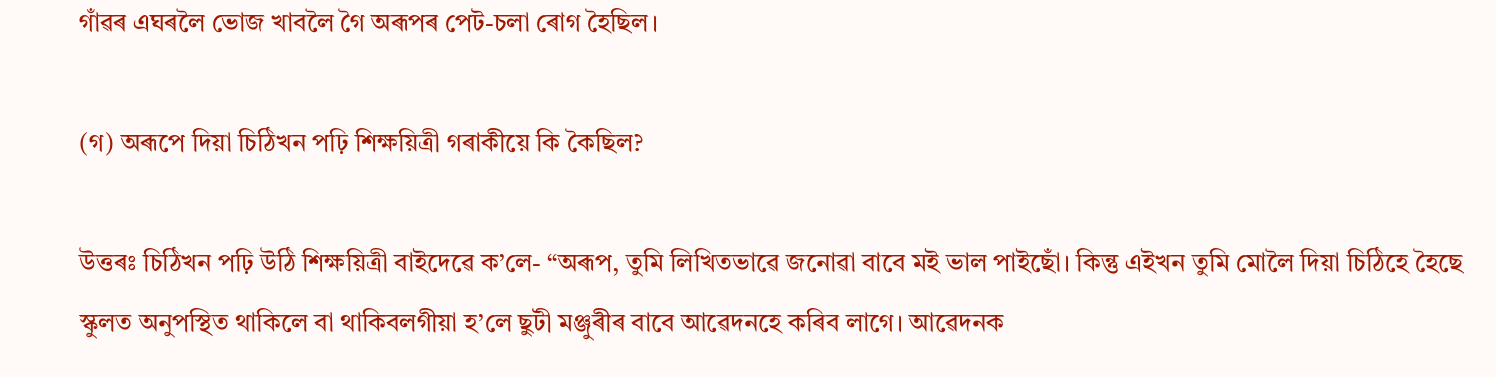গাঁৱৰ এঘৰলৈ ভোজ খাবলৈ গৈ অৰূপৰ পেট-চলা ৰোগ হৈছিল।

(গ) অৰূপে দিয়া চিঠিখন পঢ়ি শিক্ষয়িত্ৰী গৰাকীয়ে কি কৈছিল?

উত্তৰঃ চিঠিখন পঢ়ি উঠি শিক্ষয়িত্রী বাইদেৱে ক’লে- “অৰূপ, তুমি লিখিতভাৱে জনোৱা বাবে মই ভাল পাইছোঁ। কিন্তু এইখন তুমি মোলৈ দিয়া চিঠিহে হৈছে স্কুলত অনুপস্থিত থাকিলে বা থাকিবলগীয়া হ’লে ছুটী মঞ্জুৰীৰ বাবে আৱেদনহে কৰিব লাগে। আৱেদনক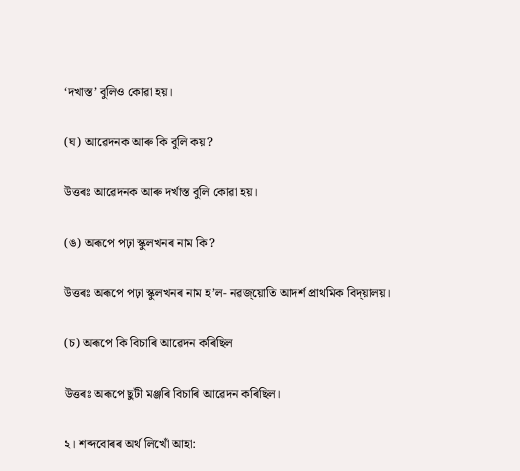‘দখাস্ত’ বুলিও কোৱা হয়।

(ঘ) আৱেদনক আৰু কি বুলি কয়?

উত্তৰঃ আৱেদনক আৰু দৰ্খাস্ত বুলি কোৱা হয়।

(ঙ) অৰূপে পঢ়া স্কুলখনৰ নাম কি?

উত্তৰঃ অৰূপে পঢ়া স্কুলখনৰ নাম হ’ল- নৱজ্য়োতি আদৰ্শ প্ৰাথমিক বিদ্য়ালয়।

(চ) অৰূপে কি বিচাৰি আৱেদন কৰিছিল

উত্তৰঃ অৰূপে ছুটী মঞ্জৰি বিচাৰি আৱেদন কৰিছিল।

২। শব্দবোৰৰ অর্থ লিখোঁ আহা: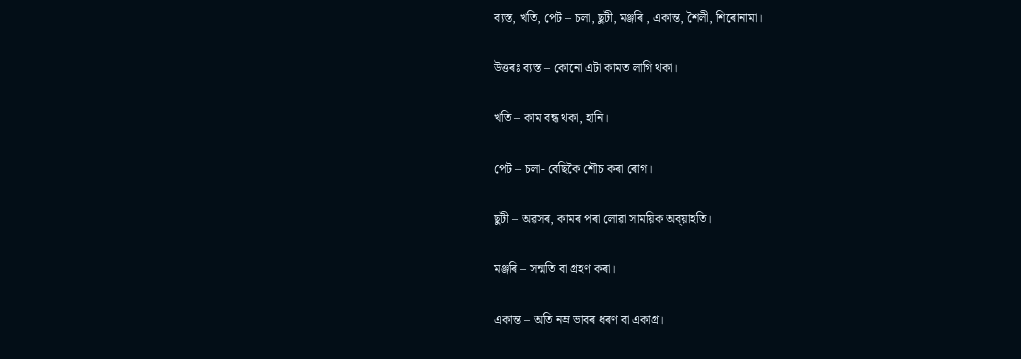ব্যস্ত, খতি, পেট – চলা, ছুটী, মঞ্জৰি , একান্ত, শৈলী, শিৰোনামা।

উত্তৰঃ ব্যস্ত – কোনো এটা কামত লাগি থকা।

খতি – কাম বন্ধ থকা, হানি।

পেট – চলা- বেছিকৈ শৌচ কৰা ৰোগ।

ছুটী – অৱসৰ, কামৰ পৰা লোৱা সাময়িক অব্য়াহতি।

মঞ্জৰি – সন্মতি বা গ্ৰহণ কৰা।

একান্ত – অতি নম্র ভাবৰ ধৰণ বা একাগ্ৰ।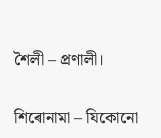শৈলী – প্ৰণালী।

শিৰোনামা – যিকোনো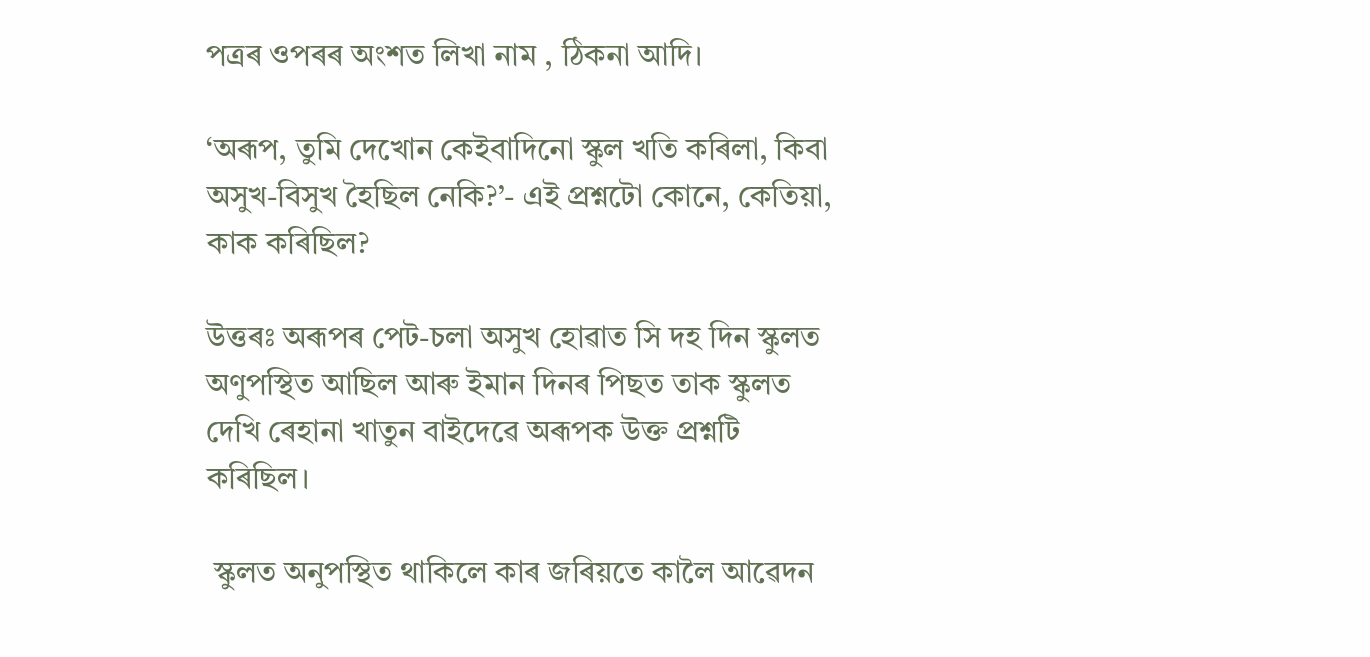পত্ৰৰ ওপৰৰ অংশত লিখা নাম , ঠিকনা আদি।

‘অৰূপ, তুমি দেখোন কেইবাদিনো স্কুল খতি কৰিলা, কিবা অসুখ-বিসুখ হৈছিল নেকি?’- এই প্রশ্নটো কোনে, কেতিয়া, কাক কৰিছিল?

উত্তৰঃ অৰূপৰ পেট-চলা অসুখ হোৱাত সি দহ দিন স্কুলত অণুপস্থিত আছিল আৰু ইমান দিনৰ পিছত তাক স্কুলত দেখি ৰেহানা খাতুন বাইদেৱে অৰূপক উক্ত প্ৰশ্নটি কৰিছিল।

 স্কুলত অনুপস্থিত থাকিলে কাৰ জৰিয়তে কালৈ আৱেদন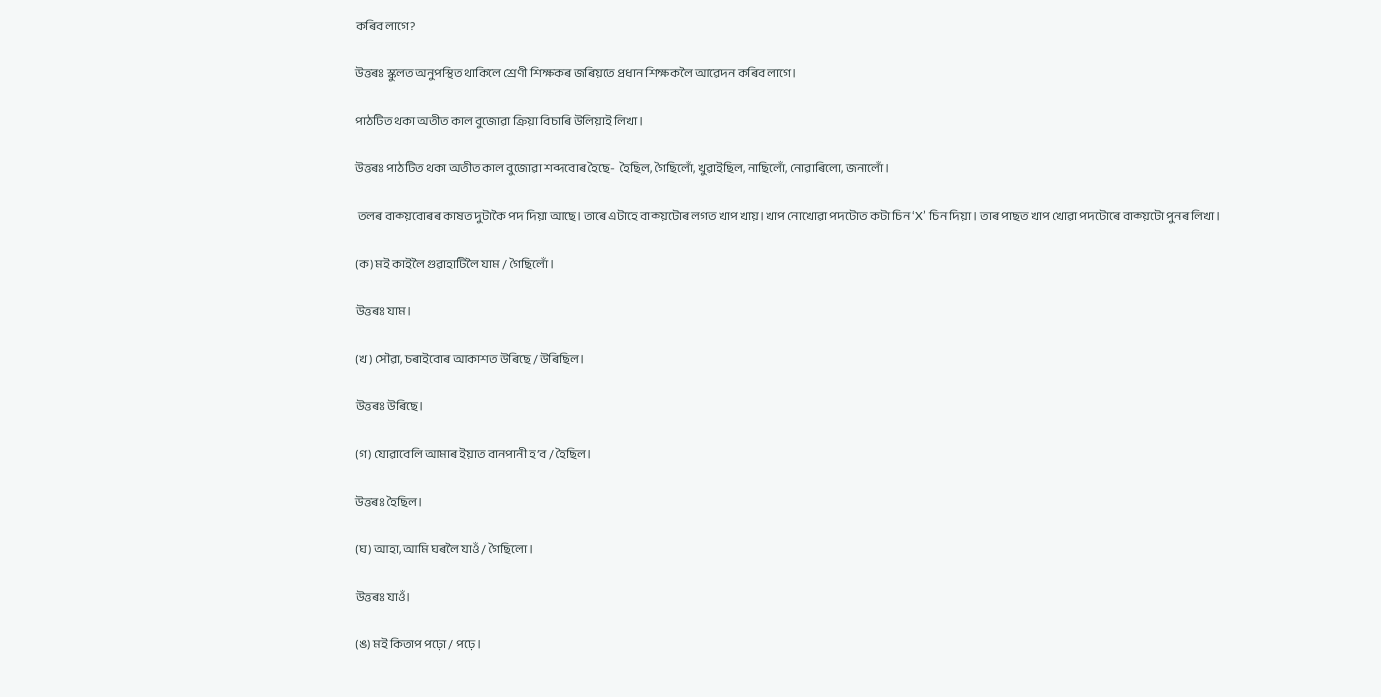কৰিব লাগে?

উত্তৰঃ স্কুলত অনুপস্থিত থাকিলে শ্রেণী শিক্ষকৰ জৰিয়তে প্ৰধান শিক্ষকলৈ আৱেদন কৰিব লাগে।

পাঠটিত থকা অতীত কাল বুজোৱা ক্রিয়া বিচাৰি উলিয়াই লিখা।

উত্তৰঃ পাঠটিত থকা অতীত কাল বুজোৱা শব্দবোৰ হৈছে-  হৈছিল, গৈছিলোঁ, খুৱাইছিল, নাছিলোঁ, নোৱাৰিলো, জনালোঁ।

 তলৰ বাক্য়বোৰৰ কাষত দুটাকৈ পদ দিয়া আছে। তাৰে এটাহে বাক্য়টোৰ লগত খাপ খায়। খাপ নোখোৱা পদটোত কটা চিন ‘X’ চিন দিয়া। তাৰ পাছত খাপ খোৱা পদটোৰে বাক্য়টো পুনৰ লিখা।

(ক) মই কাইলৈ গুৱাহাটিলৈ যাম / গৈছিলোঁ।

উত্তৰঃ যাম।

(খ) সৌৱা, চৰাইবোৰ আকাশত উৰিছে / উৰিছিল।

উত্তৰঃ উৰিছে।

(গ) যোৱাবেলি আমাৰ ইয়াত বানপানী হ’ব / হৈছিল।

উত্তৰঃ হৈছিল।

(ঘ) আহা, আমি ঘৰলৈ যাওঁ / গৈছিলো।

উত্তৰঃ যাওঁ।

(ঙ) মই কিতাপ পঢ়ো / পঢ়ে।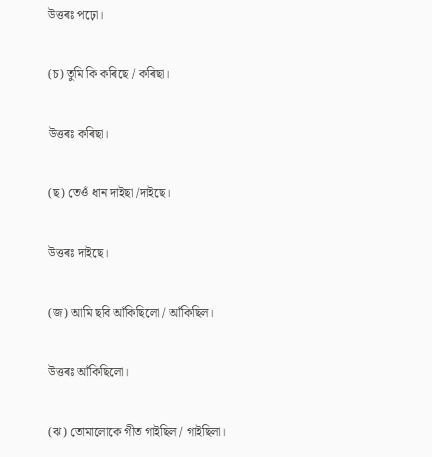উত্তৰঃ পঢ়ো।

(চ) তুমি কি কৰিছে / কৰিছা।

উত্তৰঃ কৰিছা।

(ছ) তেওঁ ধান দাইছা /দাইছে।

উত্তৰঃ দাইছে।

(জ) আমি ছবি আঁকিছিলো / আঁকিছিল।

উত্তৰঃ আঁকিছিলো।

(ঝ) তোমালোকে গীত গাইছিল / গাইছিলা।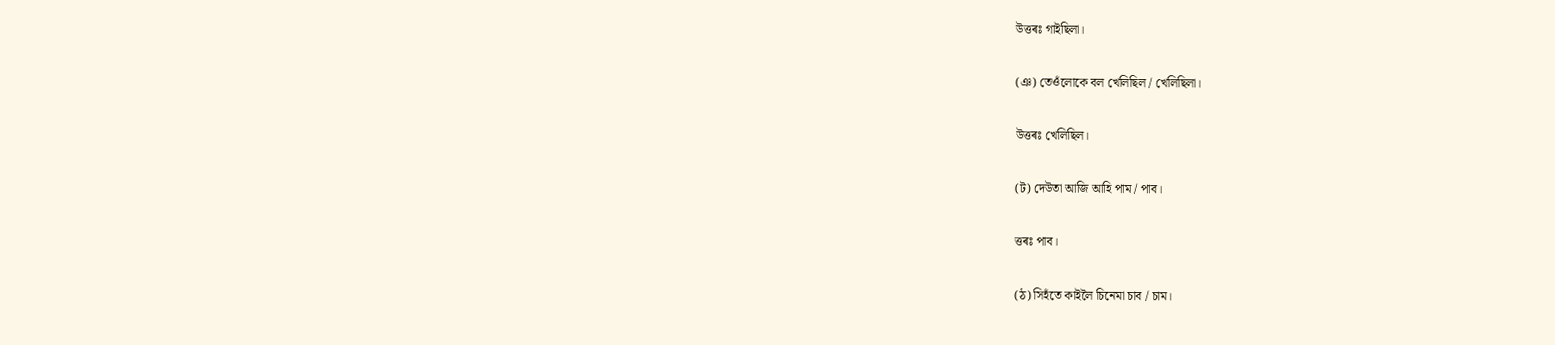উত্তৰঃ গাইছিলা।

(ঞ) তেওঁলোকে বল খেলিছিল / খেলিছিলা।

উত্তৰঃ খেলিছিল।

(ট) দেউতা আজি আহি পাম / পাব।

ত্তৰঃ পাব।

(ঠ) সিহঁতে কাইলৈ চিনেমা চাব / চাম।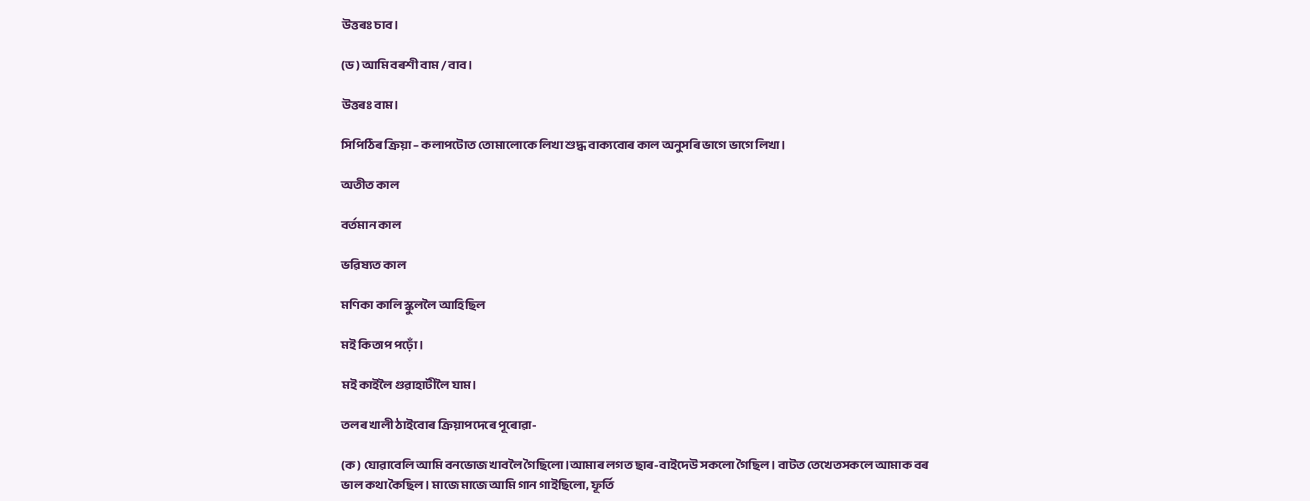উত্তৰঃ চাব।

(ড) আমি বৰশী বাম / বাব।

উত্তৰঃ বাম।

সিপিঠিৰ ক্ৰিয়া – কলাপটোত তোমালোকে লিখা শুদ্ধ বাক্যবোৰ কাল অনুসৰি ভাগে ভাগে লিখা।

অতীত কাল

বৰ্তমান কাল

ভৱিষ্যত কাল

মণিকা কালি স্কুললৈ আহিছিল

মই কিতাপ পঢ়োঁ।

মই কাইলৈ গুৱাহাটীলৈ যাম।

তলৰ খালী ঠাইবোৰ ক্ৰিয়াপদেৰে পূৰোৱা-

(ক) যোৱাবেলি আমি বনভোজ খাবলৈ গৈছিলো।আমাৰ লগত ছাৰ-বাইদেউ সকলো গৈছিল। বাটত তেখেতসকলে আমাক বৰ ভাল কথা কৈছিল। মাজে মাজে আমি গান গাইছিলো, ফূৰ্তি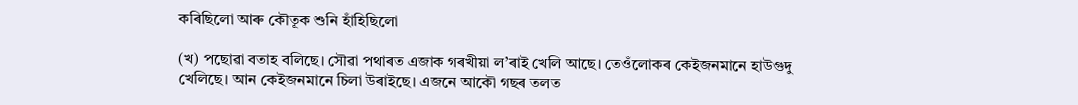কৰিছিলো আৰু কৌতূক শুনি হাঁহিছিলো

(খ) পছোৱা বতাহ বলিছে। সৌৱা পথাৰত এজাক গৰখীয়া ল’ৰাই খেলি আছে। তেওঁলোকৰ কেইজনমানে হাউগুদু খেলিছে। আন কেইজনমানে চিলা উৰাইছে। এজনে আকৌ গছৰ তলত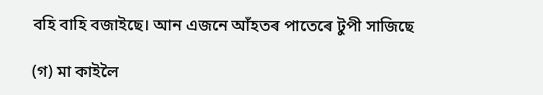বহি বাহি বজাইছে। আন এজনে আঁহতৰ পাতেৰে টুপী সাজিছে

(গ) মা কাইলৈ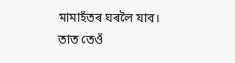মামাহঁতৰ ঘৰলৈ যাব। তাত তেওঁ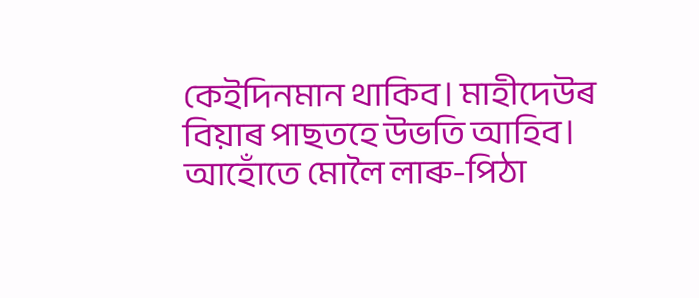কেইদিনমান থাকিব। মাহীদেউৰ বিয়াৰ পাছতহে উভতি আহিব। আহোঁতে মোলৈ লাৰু-পিঠা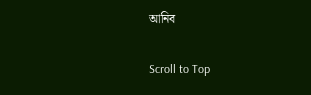আনিব

Scroll to Top